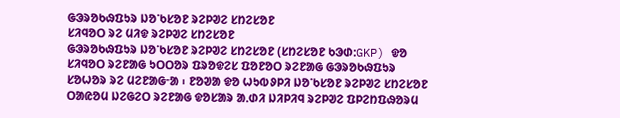ᱜᱳᱨᱚᱠᱷᱯᱩᱨ ᱡᱚᱸᱠᱥᱚᱱ ᱨᱮᱞᱣᱮ ᱥᱴᱮᱥᱚᱱ
ᱥᱤᱧᱚᱛ ᱨᱮ ᱢᱤᱫ ᱨᱮᱞᱣᱮ ᱥᱴᱮᱥᱚᱱ
ᱜᱳᱨᱚᱠᱷᱯᱩᱨ ᱡᱚᱸᱠᱥᱚᱱ ᱨᱮᱞᱣᱮ ᱥᱴᱮᱥᱚᱱ (ᱥᱴᱮᱥᱚᱱ ᱠᱳᱰ:GKP) ᱫᱚ ᱥᱤᱧᱚᱛ ᱨᱮᱱᱟᱜ ᱩᱛᱛᱚᱨ ᱯᱨᱚᱫᱮᱥ ᱯᱚᱱᱚᱛ ᱨᱮᱱᱟᱜ ᱜᱳᱨᱚᱠᱷᱯᱩᱨ ᱥᱚᱦᱚᱨ ᱨᱮ ᱢᱮᱱᱟᱜᱼᱟ ᱾ ᱱᱚᱣᱟ ᱫᱚ ᱦᱩᱵᱽᱞᱤ ᱡᱚᱸᱠᱥᱚᱱ ᱨᱮᱞᱣᱮ ᱥᱴᱮᱥᱚᱱ ᱛᱟᱭᱚᱢ ᱡᱮᱜᱮᱛ ᱨᱮᱱᱟᱜ ᱫᱚᱥᱟᱨ ᱟᱹᱰᱤ ᱡᱤᱞᱤᱧ ᱨᱮᱞᱣᱮ ᱯᱞᱮᱴᱯᱷᱚᱨᱢ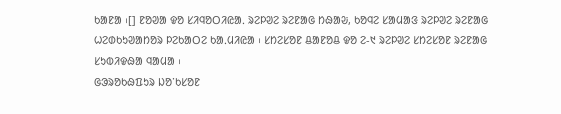ᱠᱟᱱᱟ ᱾[] ᱱᱚᱣᱟ ᱫᱚ ᱥᱤᱧᱚᱛᱤᱭᱟᱹ ᱨᱮᱞᱣᱮ ᱨᱮᱱᱟᱜ ᱴᱷᱟᱶ, ᱠᱚᱧᱮ ᱥᱟᱢᱟᱝ ᱨᱮᱞᱣᱮ ᱨᱮᱱᱟᱜ ᱦᱮᱰᱠᱩᱣᱟᱴᱚᱨ ᱞᱮᱠᱟᱛᱮ ᱠᱟᱹᱢᱤᱭᱟ ᱾ ᱥᱴᱮᱥᱚᱱ ᱪᱟᱱᱚᱪ ᱫᱚ ᱮ-᱑ ᱨᱮᱞᱣᱮ ᱥᱴᱮᱥᱚᱱ ᱨᱮᱱᱟᱜ ᱥᱩᱵᱤᱫᱷᱟ ᱧᱟᱢᱟ ᱾
ᱜᱳᱨᱚᱠᱷᱯᱩᱨ ᱡᱚᱸᱠᱥᱚᱱ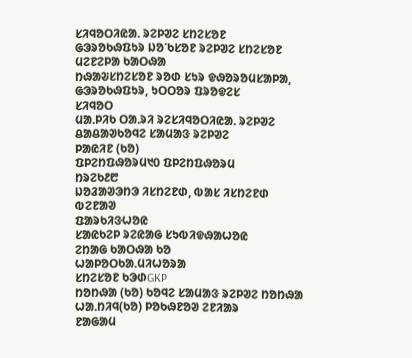ᱥᱤᱧᱚᱛᱤᱭᱟᱹ ᱨᱮᱞᱣᱮ ᱥᱴᱮᱥᱚᱱ
ᱜᱳᱨᱚᱠᱷᱯᱩᱨ ᱡᱚᱸᱠᱥᱚᱱ ᱨᱮᱞᱣᱮ ᱥᱴᱮᱥᱚᱱ
ᱢᱮᱱᱮᱞᱟ ᱠᱟᱛᱷᱟ
ᱴᱷᱟᱶᱥᱴᱮᱥᱚᱱ ᱨᱚᱰ ᱥᱩᱨ ᱫᱷᱚᱨᱚᱢᱥᱟᱞᱟ, ᱜᱳᱨᱚᱠᱷᱯᱩᱨ, ᱩᱛᱛᱚᱨ ᱯᱨᱚᱫᱮᱥ
ᱥᱤᱧᱚᱛ
ᱢᱟᱹᱞᱤᱠ ᱛᱟᱹᱨᱤ ᱨᱮᱥᱤᱧᱚᱛᱤᱭᱟᱹ ᱨᱮᱞᱣᱮ
ᱪᱟᱪᱟᱣᱠᱚᱧᱮ ᱥᱟᱢᱟᱝ ᱨᱮᱞᱣᱮ
ᱞᱟᱭᱤᱱ (ᱠᱚ)
ᱯᱞᱮᱴᱯᱷᱚᱨᱢ᱑᱐ ᱯᱞᱮᱴᱯᱷᱚᱨᱢ
ᱴᱨᱮᱠ᱒᱘
ᱡᱚᱲᱟᱣᱳᱴᱳ ᱤᱥᱴᱮᱱᱰ, ᱵᱟᱥ ᱤᱥᱴᱮᱱᱰ
ᱵᱮᱱᱟᱣ
ᱯᱟᱨᱠᱤᱝᱦᱚᱭ
ᱥᱟᱭᱠᱮᱞ ᱨᱮᱭᱟᱜ ᱥᱩᱵᱤᱫᱷᱟᱦᱚᱭ
ᱮᱴᱟᱜ ᱠᱟᱛᱷᱟ ᱠᱚ
ᱦᱟᱞᱚᱛᱠᱟᱹᱢᱤᱦᱚᱨᱟ
ᱥᱴᱮᱥᱚᱱ ᱠᱳᱰGKP
ᱴᱚᱴᱷᱟ (ᱠᱚ) ᱠᱚᱧᱮ ᱥᱟᱢᱟᱝ ᱨᱮᱞᱣᱮ ᱴᱚᱴᱷᱟ
ᱦᱟᱹᱴᱤᱧ(ᱠᱚ) ᱞᱚᱠᱷᱱᱚᱣ ᱮᱱᱤᱟᱨ
ᱱᱟᱜᱟᱢ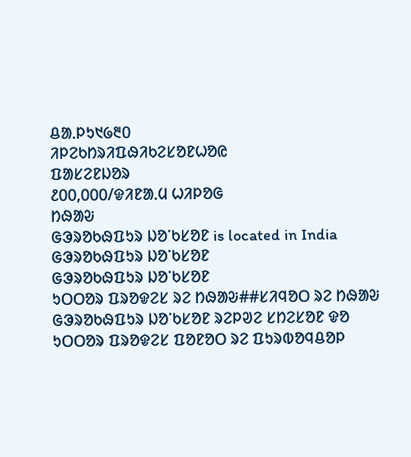ᱪᱟᱹᱞᱩ᱑᱙᱓᱐
ᱤᱞᱮᱠᱴᱨᱤᱯᱷᱤᱠᱮᱥᱚᱱᱦᱚᱭ
ᱯᱟᱥᱮᱱᱡᱚᱨ
᱒᱐᱐,᱐᱐᱐/ᱫᱤᱱᱟᱹᱢ ᱦᱤᱞᱚᱜ
ᱴᱷᱟᱶ
ᱜᱳᱨᱚᱠᱷᱯᱩᱨ ᱡᱚᱸᱠᱥᱚᱱ is located in India
ᱜᱳᱨᱚᱠᱷᱯᱩᱨ ᱡᱚᱸᱠᱥᱚᱱ
ᱜᱳᱨᱚᱠᱷᱯᱩᱨ ᱡᱚᱸᱠᱥᱚᱱ
ᱩᱛᱛᱚᱨ ᱯᱨᱚᱫᱮᱥ ᱨᱮ ᱴᱷᱟᱶ##ᱥᱤᱧᱚᱛ ᱨᱮ ᱴᱷᱟᱶ
ᱜᱳᱨᱚᱠᱷᱯᱩᱨ ᱡᱚᱸᱠᱥᱚᱱ ᱨᱮᱞᱣᱮ ᱥᱴᱮᱥᱚᱱ ᱫᱚ ᱩᱛᱛᱚᱨ ᱯᱨᱚᱫᱮᱥ ᱯᱚᱱᱚᱛ ᱨᱮ ᱯᱩᱨᱵᱚᱧᱪᱚᱞ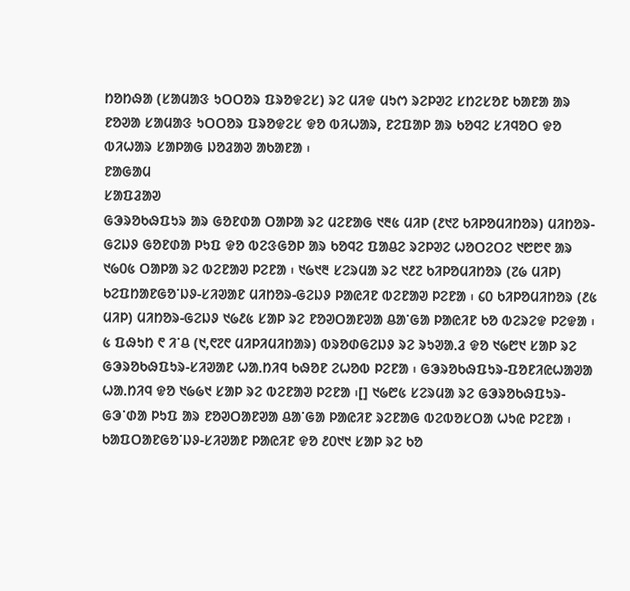ᱴᱚᱴᱷᱟ (ᱥᱟᱢᱟᱝ ᱩᱛᱛᱚᱨ ᱯᱨᱚᱫᱮᱥ) ᱨᱮ ᱢᱤᱫ ᱢᱩᱬ ᱨᱮᱞᱣᱮ ᱥᱴᱮᱥᱚᱱ ᱠᱟᱱᱟ ᱟᱨ ᱱᱚᱣᱟ ᱥᱟᱢᱟᱝ ᱩᱛᱛᱚᱨ ᱯᱨᱚᱫᱮᱥ ᱫᱚ ᱵᱤᱦᱟᱨ, ᱱᱮᱯᱟᱞ ᱟᱨ ᱠᱚᱧᱮ ᱥᱤᱧᱚᱛ ᱫᱚ ᱵᱤᱦᱟᱨ ᱥᱟᱞᱟᱜ ᱡᱚᱲᱟᱣ ᱟᱠᱟᱱᱟ ᱾
ᱱᱟᱜᱟᱢ
ᱥᱟᱯᱲᱟᱣ
ᱜᱳᱨᱚᱠᱷᱯᱩᱨ ᱟᱨ ᱜᱚᱱᱰᱟ ᱛᱟᱞᱟ ᱨᱮ ᱢᱮᱱᱟᱜ ᱑᱓᱕ ᱢᱤᱞ (᱒᱑᱗ ᱠᱤᱞᱚᱢᱤᱴᱚᱨ) ᱢᱤᱴᱚᱨ-ᱜᱮᱡᱽ ᱜᱚᱱᱰᱟ ᱞᱩᱯ ᱫᱚ ᱵᱮᱝᱜᱚᱞ ᱟᱨ ᱠᱚᱧᱮ ᱯᱟᱪᱮ ᱨᱮᱞᱣᱮ ᱦᱚᱛᱮᱛᱮ ᱑᱘᱘᱖ ᱟᱨ ᱑᱙᱐᱕ ᱛᱟᱞᱟ ᱨᱮ ᱵᱮᱱᱟᱣ ᱞᱮᱱᱟ ᱾ ᱑᱙᱑᱓ ᱥᱮᱨᱢᱟ ᱨᱮ ᱑᱒᱗ ᱠᱤᱞᱚᱢᱤᱴᱚᱨ (᱗᱙ ᱢᱤᱞ) ᱠᱮᱯᱴᱟᱱᱜᱚᱸᱡᱽ-ᱥᱤᱣᱟᱱ ᱢᱤᱴᱚᱨ-ᱜᱮᱡᱽ ᱞᱟᱭᱤᱱ ᱵᱮᱱᱟᱣ ᱞᱮᱱᱟ ᱾ ᱔᱐ ᱠᱤᱞᱚᱢᱤᱴᱚᱨ (᱒᱕ ᱢᱤᱞ) ᱢᱤᱴᱚᱨ-ᱜᱮᱡᱽ ᱑᱙᱒᱕ ᱥᱟᱞ ᱨᱮ ᱱᱚᱣᱛᱟᱱᱣᱟ ᱪᱟᱸᱜᱟ ᱞᱟᱭᱤᱱ ᱠᱚ ᱵᱮᱨᱮᱫ ᱞᱮᱫᱟ ᱾
᱕ ᱯᱷᱩᱴ ᱖ ᱤᱸᱪ (᱑,᱖᱗᱖ ᱢᱤᱞᱤᱢᱤᱴᱟᱨ) ᱵᱨᱚᱰᱜᱮᱡᱽ ᱨᱮ ᱨᱩᱣᱟᱹᱲ ᱫᱚ ᱑᱙᱘᱑ ᱥᱟᱞ ᱨᱮ ᱜᱳᱨᱚᱠᱷᱯᱩᱨ-ᱥᱤᱣᱟᱱ ᱦᱟᱹᱴᱤᱧ ᱠᱷᱚᱱ ᱮᱦᱚᱵ ᱞᱮᱱᱟ ᱾ ᱜᱳᱨᱚᱠᱷᱯᱩᱨ-ᱯᱚᱱᱤᱭᱦᱟᱣᱟ ᱦᱟᱹᱴᱤᱧ ᱫᱚ ᱑᱙᱙᱑ ᱥᱟᱞ ᱨᱮ ᱵᱮᱱᱟᱣ ᱞᱮᱱᱟ ᱾[] ᱑᱙᱘᱕ ᱥᱮᱨᱢᱟ ᱨᱮ ᱜᱳᱨᱚᱠᱷᱯᱩᱨ-ᱜᱳᱸᱰᱟ ᱞᱩᱯ ᱟᱨ ᱱᱚᱣᱛᱟᱱᱣᱟ ᱪᱟᱸᱜᱟ ᱞᱟᱭᱤᱱ ᱨᱮᱱᱟᱜ ᱵᱮᱵᱚᱥᱛᱟ ᱦᱩᱭ ᱞᱮᱱᱟ ᱾ ᱠᱟᱯᱛᱟᱱᱜᱚᱸᱡᱽ-ᱥᱤᱣᱟᱱ ᱞᱟᱭᱤᱱ ᱫᱚ ᱒᱐᱑᱑ ᱥᱟᱞ ᱨᱮ ᱠᱚ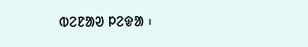ᱵᱮᱱᱟᱣ ᱞᱮᱫᱟ ᱾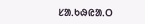ᱥᱟᱹᱠᱷᱭᱟᱹᱛ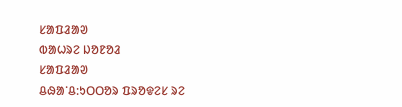ᱥᱟᱯᱲᱟᱣ
ᱵᱟᱦᱨᱮ ᱡᱚᱱᱚᱲ
ᱥᱟᱯᱲᱟᱣ
ᱪᱷᱟᱸᱪ:ᱩᱛᱛᱚᱨ ᱯᱨᱚᱫᱮᱥ ᱨᱮ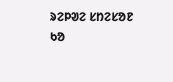ᱨᱮᱞᱣᱮ ᱥᱴᱮᱥᱚᱱ ᱠᱚ